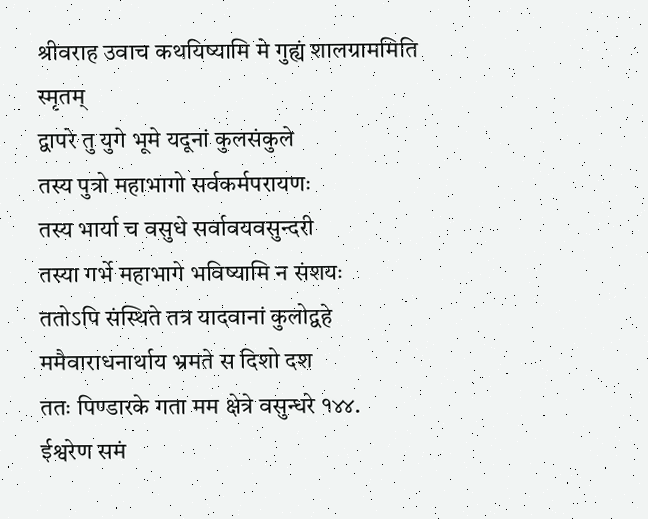श्रीवराह उवाच कथयिष्यामि मे गुह्यं शालग्राममिति स्मृतम्
द्वापरे तु युगे भूमे यदूनां कुलसंकुले
तस्य पुत्रो महाभागो सर्वकर्मपरायणः
तस्य भार्या च वसुधे सर्वावयवसुन्दरी
तस्या गर्भे महाभागे भविष्यामि न संशयः
ततोऽपि संस्थिते तत्र यादवानां कुलोद्वहे
ममैवाराधनार्थाय भ्रमते स दिशो दश
ततः पिण्डारके गता मम क्षेत्रे वसुन्धरे १४४.
ईश्वरेण समं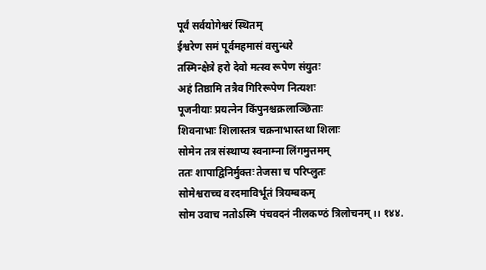पूर्वं सर्वयोगेश्वरं स्थितम्
ईश्वरेण समं पूर्वमहमासं वसुन्धरे
तस्मिन्क्षेत्रे हरो देवो मत्स्व रूपेण संयुतः
अहं तिष्ठामि तत्रैव गिरिरूपेण नित्यशः
पूजनीयाः प्रयत्नेन किंपुनश्चक्रलाञ्छिताः
शिवनाभाः शिलास्तत्र चक्रनाभास्तथा शिलाः
सोमेन तत्र संस्थाप्य स्वनाम्ना लिंगमुत्तमम्
ततः शापाद्विनिर्मुक्तः तेजसा च परिप्लुतः
सोमेश्वराच्च वरदमाविर्भूतं त्रियम्बकम्
सोम उवाच नतोऽस्मि पंचवदनं नीलकण्ठं त्रिलोचनम् ।। १४४.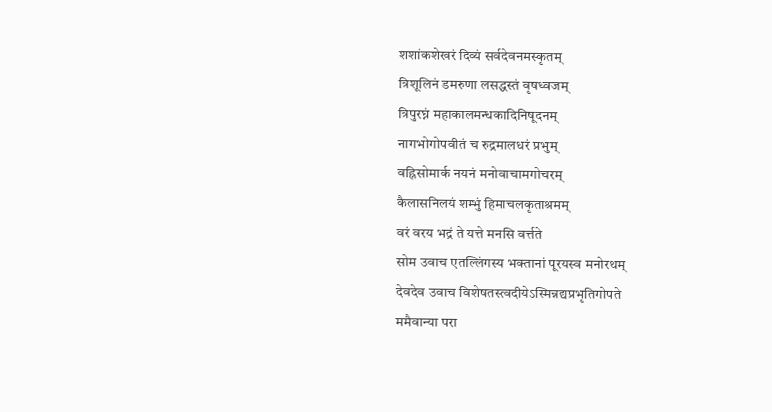शशांकशेखरं दिव्यं सर्वदेवनमस्कृतम्
त्रिशूलिनं डमरुणा लसद्धस्तं वृषध्वजम्
त्रिपुरघ्नं महाकालमन्धकादिनिषूदनम्
नागभोगोपवीतं च रुद्रमालधरं प्रभुम्
वह्निसोमार्क नयनं मनोवाचामगोचरम्
कैलासनिलयं शम्भुं हिमाचलकृताश्रमम्
वरं वरय भद्रं ते यत्ते मनसि वर्त्तते
सोम उवाच एतल्लिंगस्य भक्तानां पूरयस्व मनोरथम्
देवदेव उवाच विशेषतस्त्वदीयेऽस्मिन्नद्यप्रभृतिगोपते
ममैवान्या परा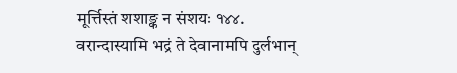मूर्त्तिस्तं शशाङ्क न संशयः १४४.
वरान्दास्यामि भद्रं ते देवानामपि दुर्लभान्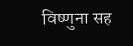विष्णुना सह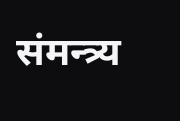संमन्त्र्य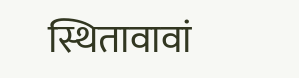स्थितावावां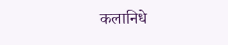कलानिधे